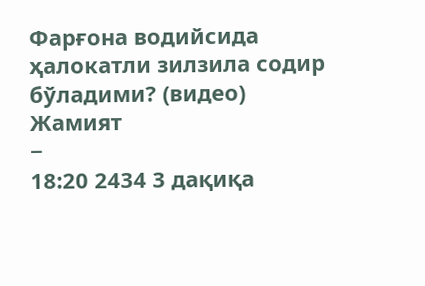Фарғона водийсида ҳалокатли зилзила содир бўладими? (видео)
Жамият
−
18:20 2434 3 дақиқа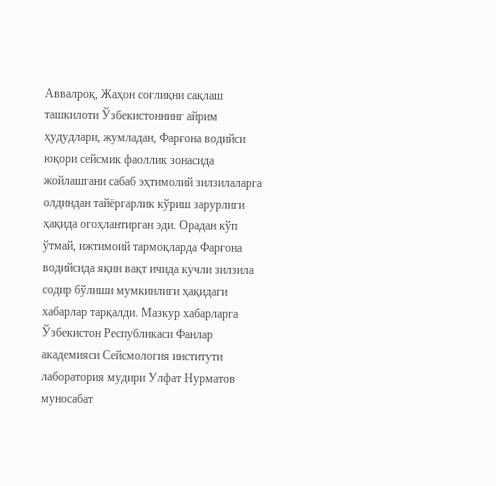Аввалроқ, Жаҳон соғлиқни сақлаш ташкилоти Ўзбекистоннинг айрим ҳудудлари, жумладан, Фарғона водийси юқори сейсмик фаоллик зонасида жойлашгани сабаб эҳтимолий зилзилаларга олдиндан тайёргарлик кўриш зарурлиги ҳақида огоҳлантирган эди. Орадан кўп ўтмай, ижтимоий тармоқларда Фарғона водийсида яқин вақт ичида кучли зилзила содир бўлиши мумкинлиги ҳақидаги хабарлар тарқалди. Мазкур хабарларга Ўзбекистон Республикаси Фанлар академияси Сейсмология институти лаборатория мудири Улфат Нурматов муносабат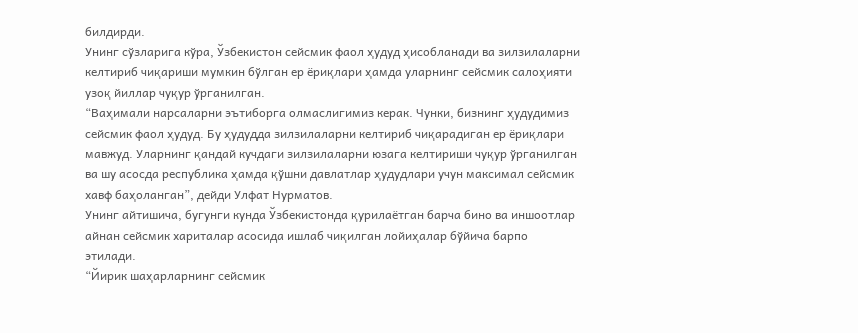билдирди.
Унинг сўзларига кўра, Ўзбекистон сейсмик фаол ҳудуд ҳисобланади ва зилзилаларни келтириб чиқариши мумкин бўлган ер ёриқлари ҳамда уларнинг сейсмик салоҳияти узоқ йиллар чуқур ўрганилган.
“Ваҳимали нарсаларни эътиборга олмаслигимиз керак. Чунки, бизнинг ҳудудимиз сейсмик фаол ҳудуд. Бу ҳудудда зилзилаларни келтириб чиқарадиган ер ёриқлари мавжуд. Уларнинг қандай кучдаги зилзилаларни юзага келтириши чуқур ўрганилган ва шу асосда республика ҳамда қўшни давлатлар ҳудудлари учун максимал сейсмик хавф баҳоланган”, дейди Улфат Нурматов.
Унинг айтишича, бугунги кунда Ўзбекистонда қурилаётган барча бино ва иншоотлар айнан сейсмик хариталар асосида ишлаб чиқилган лойиҳалар бўйича барпо этилади.
“Йирик шаҳарларнинг сейсмик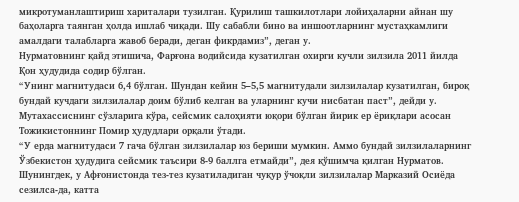микротуманлаштириш хариталари тузилган. Қурилиш ташкилотлари лойиҳаларни айнан шу баҳоларга таянган ҳолда ишлаб чиқади. Шу сабабли бино ва иншоотларнинг мустаҳкамлиги амалдаги талабларга жавоб беради, деган фикрдамиз”, деган у.
Нурматовнинг қайд этишича, Фарғона водийсида кузатилган охирги кучли зилзила 2011 йилда Қон ҳудудида содир бўлган.
“Унинг магнитудаси 6,4 бўлган. Шундан кейин 5–5,5 магнитудали зилзилалар кузатилган, бироқ бундай кучдаги зилзилалар доим бўлиб келган ва уларнинг кучи нисбатан паст”, дейди у.
Мутахассиснинг сўзларига кўра, сейсмик салоҳияти юқори бўлган йирик ер ёриқлари асосан Тожикистоннинг Помир ҳудудлари орқали ўтади.
“У ерда магнитудаси 7 гача бўлган зилзилалар юз бериши мумкин. Аммо бундай зилзилаларнинг Ўзбекистон ҳудудига сейсмик таъсири 8-9 баллга етмайди”, дея қўшимча қилган Нурматов.
Шунингдек, у Афғонистонда тез-тез кузатиладиган чуқур ўчоқли зилзилалар Марказий Осиёда сезилса-да, катта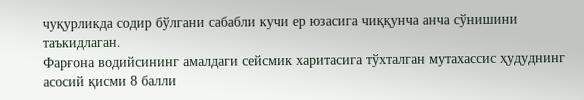чуқурликда содир бўлгани сабабли кучи ер юзасига чиққунча анча сўнишини таъкидлаган.
Фарғона водийсининг амалдаги сейсмик харитасига тўхталган мутахассис ҳудуднинг асосий қисми 8 балли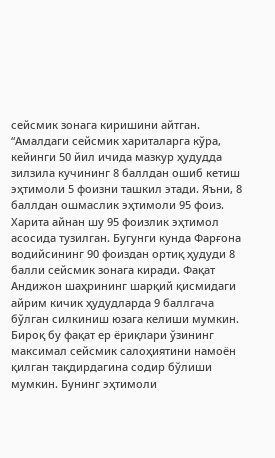сейсмик зонага киришини айтган.
“Амалдаги сейсмик хариталарга кўра, кейинги 50 йил ичида мазкур ҳудудда зилзила кучининг 8 баллдан ошиб кетиш эҳтимоли 5 фоизни ташкил этади. Яъни, 8 баллдан ошмаслик эҳтимоли 95 фоиз. Харита айнан шу 95 фоизлик эҳтимол асосида тузилган. Бугунги кунда Фарғона водийсининг 90 фоиздан ортиқ ҳудуди 8 балли сейсмик зонага киради. Фақат Андижон шаҳрининг шарқий қисмидаги айрим кичик ҳудудларда 9 баллгача бўлган силкиниш юзага келиши мумкин. Бироқ бу фақат ер ёриқлари ўзининг максимал сейсмик салоҳиятини намоён қилган тақдирдагина содир бўлиши мумкин. Бунинг эҳтимоли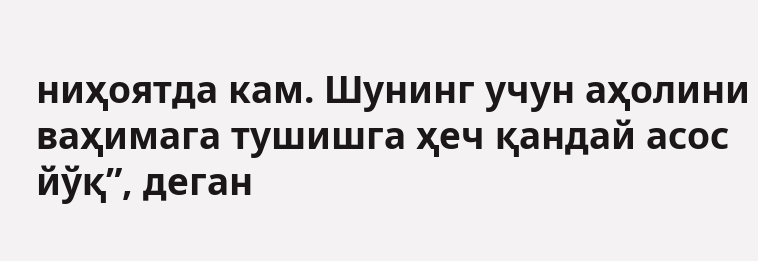ниҳоятда кам. Шунинг учун аҳолини ваҳимага тушишга ҳеч қандай асос йўқ”, деган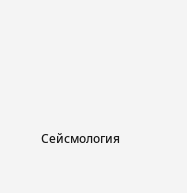Сейсмология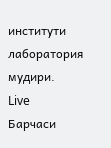институти лаборатория мудири.
Live
Барчаси